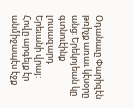Օդանաւը Փարիզէն թռիչք առաւ կէսօրը անց: Երեկոյեան կը գտնուէինք  լուսազարդ Երեւանի վրայ:
Հովը արգելք էր անմիջապէս էջք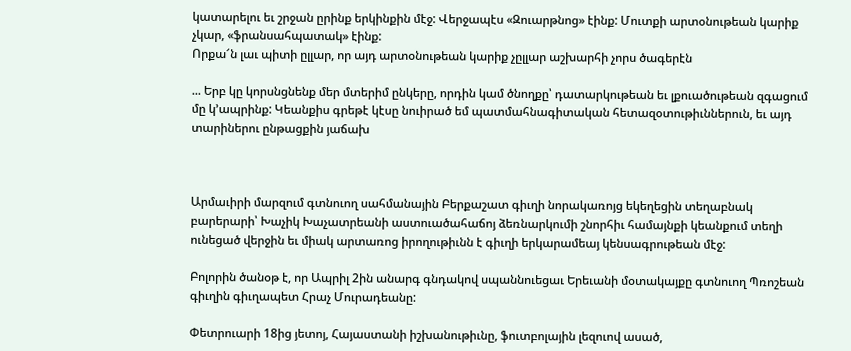կատարելու եւ շրջան ըրինք երկինքին մէջ: Վերջապէս «Զուարթնոց» էինք: Մուտքի արտօնութեան կարիք չկար, «ֆրանսահպատակ» էինք:
Որքա՜ն լաւ պիտի ըլլար, որ այդ արտօնութեան կարիք չըլլար աշխարհի չորս ծագերէն

... Երբ կը կորսնցնենք մեր մտերիմ ընկերը, որդին կամ ծնողքը՝ դատարկութեան եւ լքուածութեան զգացում մը կ’ապրինք: Կեանքիս գրեթէ կէսը նուիրած եմ պատմահնագիտական հետազօտութիւններուն, եւ այդ տարիներու ընթացքին յաճախ



Արմաւիրի մարզում գտնուող սահմանային Բերքաշատ գիւղի նորակառոյց եկեղեցին տեղաբնակ բարերարի՝ Խաչիկ Խաչատրեանի աստուածահաճոյ ձեռնարկումի շնորհիւ համայնքի կեանքում տեղի ունեցած վերջին եւ միակ արտառոց իրողութիւնն է գիւղի երկարամեայ կենսագրութեան մէջ:

Բոլորին ծանօթ է, որ Ապրիլ 2ին անարգ գնդակով սպաննուեցաւ Երեւանի մօտակայքը գտնուող Պռոշեան գիւղին գիւղապետ Հրաչ Մուրադեանը:

Փետրուարի 18ից յետոյ, Հայաստանի իշխանութիւնը, ֆուտբոլային լեզուով ասած,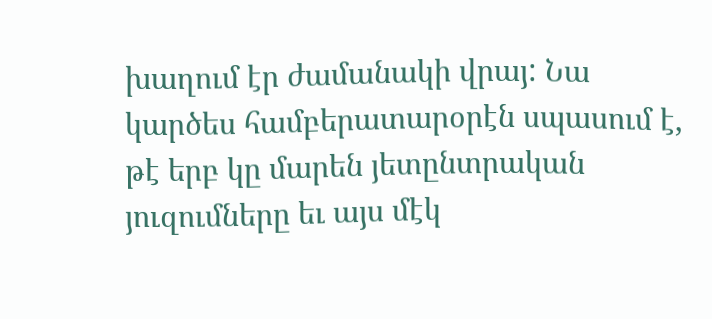խաղում էր ժամանակի վրայ: Նա կարծես համբերատարօրէն սպասում է, թէ երբ կը մարեն յետընտրական յուզումները եւ այս մէկ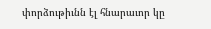փորձութիւնն էլ հնարաւոր կը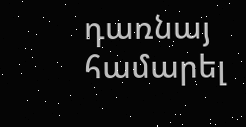դառնայ համարել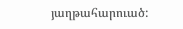յաղթահարուած: